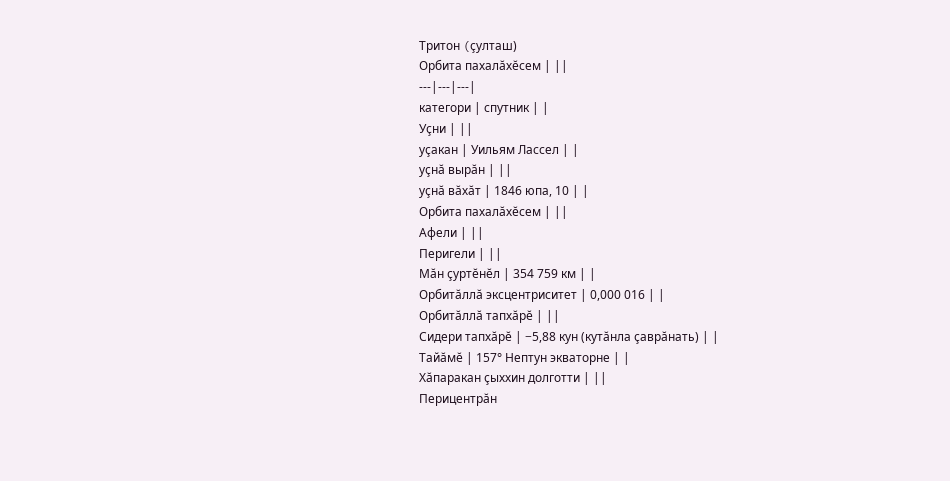Тритон (çулташ)
Орбита пахалăхĕсем | ||
---|---|---|
категори | спутник | |
Уçни | ||
уçакан | Уильям Лассел | |
уçнă вырăн | ||
уçнă вăхăт | 1846 юпа, 10 | |
Орбита пахалăхĕсем | ||
Афели | ||
Перигели | ||
Мăн çуртĕнĕл | 354 759 км | |
Орбитăллă эксцентриситет | 0,000 016 | |
Орбитăллă тапхăрĕ | ||
Сидери тапхăрĕ | −5,88 кун (кутăнла çаврăнать) | |
Тайăмĕ | 157° Нептун экваторне | |
Хăпаракан çыххин долготти | ||
Перицентрăн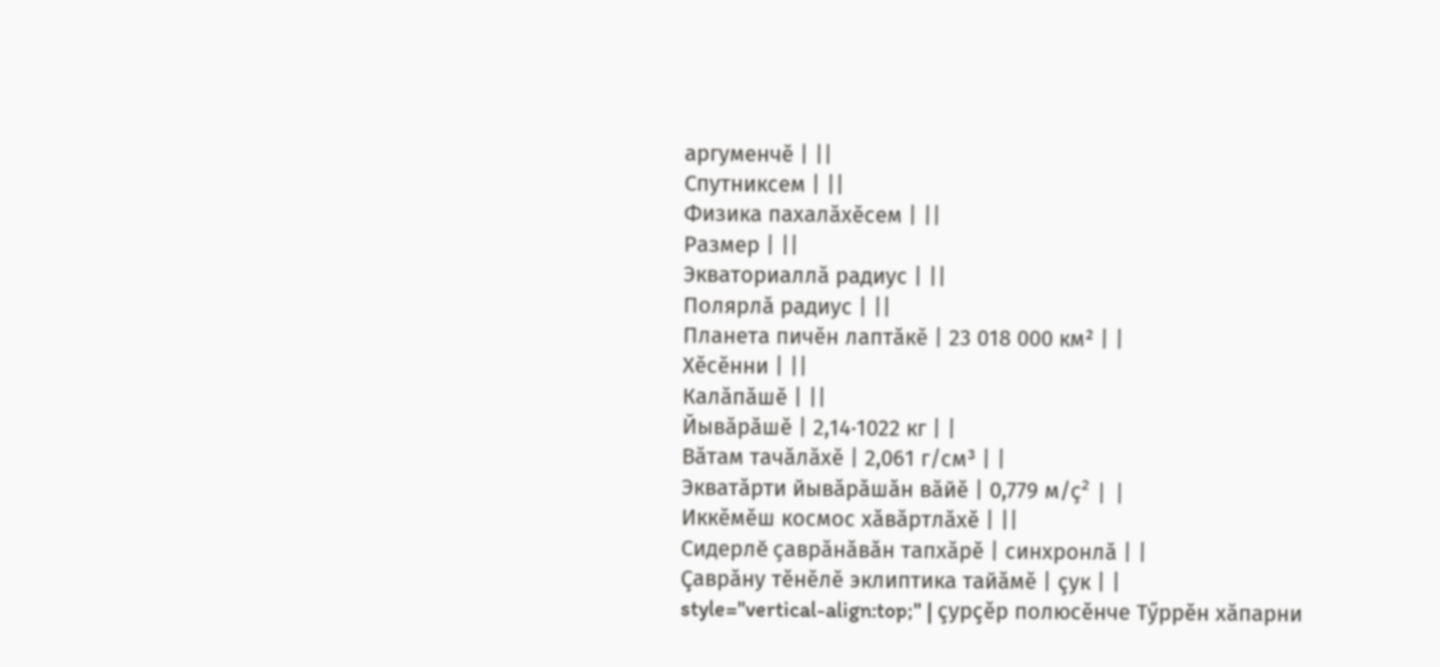аргуменчĕ | ||
Спутниксем | ||
Физика пахалăхĕсем | ||
Размер | ||
Экваториаллă радиус | ||
Полярлă радиус | ||
Планета пичĕн лаптăкĕ | 23 018 000 км² | |
Хĕсĕнни | ||
Калăпăшĕ | ||
Йывăрăшĕ | 2,14·1022 кг | |
Вăтам тачăлăхĕ | 2,061 г/см³ | |
Экватăрти йывăрăшăн вăйĕ | 0,779 м/ç² | |
Иккĕмĕш космос хăвăртлăхĕ | ||
Сидерлĕ çаврăнăвăн тапхăрĕ | синхронлă | |
Çаврăну тĕнĕлĕ эклиптика тайăмĕ | çук | |
style="vertical-align:top;" | çурçĕр полюсĕнче Тӳррĕн хăпарни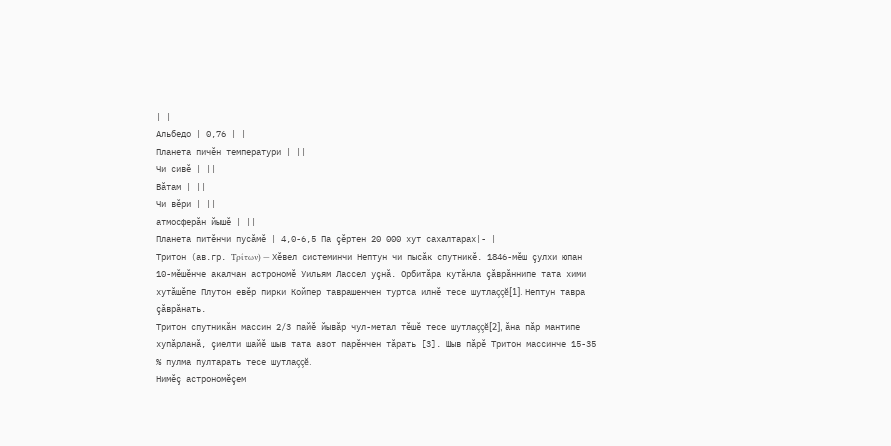| |
Альбедо | 0,76 | |
Планета пичĕн температури | ||
Чи сивĕ | ||
Вăтам | ||
Чи вĕри | ||
атмосферăн йышĕ | ||
Планета питĕнчи пусăмĕ | 4,0-6,5 Па çĕртен 20 000 хут сахалтарах|- |
Тритон (ав.гр. Τρίτων) — Хĕвел системинчи Нептун чи пысăк спутникĕ. 1846-мĕш çулхи юпан 10-мĕшĕнче акалчан астрономĕ Уильям Лассел уçнă. Орбитăра кутăнла çăврăннипе тата хими хутăшĕпе Плутон евĕр пирки Койпер таврашенчен туртса илнĕ тесе шутлаççĕ[1]. Нептун тавра çăврăнать.
Тритон спутникăн массин 2/3 пайĕ йывăр чул-метал тĕшĕ тесе шутлаççĕ[2], ăна пăр мантипе хупăрланă, çиелти шайĕ шыв тата азот парĕнчен тăрать [3]. Шыв пăрĕ Тритон массинче 15-35 % пулма пултарать тесе шутлаççĕ.
Нимĕç астрономĕçем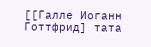[[Галле Иоганн Готтфрид] тата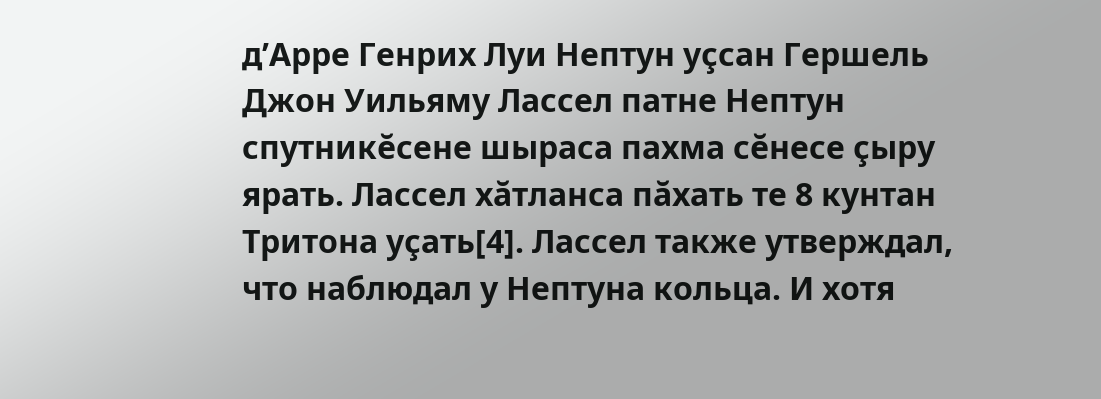д’Арре Генрих Луи Нептун уçсан Гершель Джон Уильяму Лассел патне Нептун спутникĕсене шыраса пахма сĕнесе çыру ярать. Лассел хăтланса пăхать те 8 кунтан Тритона уçать[4]. Лассел также утверждал, что наблюдал у Нептуна кольца. И хотя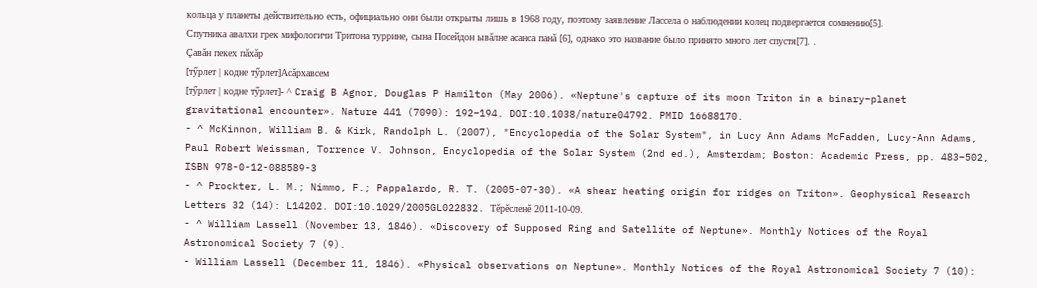кольца у планеты действительно есть, официально они были открыты лишь в 1968 году, поэтому заявление Лассела о наблюдении колец подвергается сомнению[5].
Спутника авалхи грек мифологичи Тритона туррине, сына Посейдон ывăлне асанса панă [6], однако это название было принято много лет спустя[7]. .
Çавăн пекех пăхăр
[тӳрлет | кодне тӳрлет]Асăрхавсем
[тӳрлет | кодне тӳрлет]- ^ Craig B Agnor, Douglas P Hamilton (May 2006). «Neptune's capture of its moon Triton in a binary–planet gravitational encounter». Nature 441 (7090): 192–194. DOI:10.1038/nature04792. PMID 16688170.
- ^ McKinnon, William B. & Kirk, Randolph L. (2007), "Encyclopedia of the Solar System", in Lucy Ann Adams McFadden, Lucy-Ann Adams, Paul Robert Weissman, Torrence V. Johnson, Encyclopedia of the Solar System (2nd ed.), Amsterdam; Boston: Academic Press, pp. 483–502, ISBN 978-0-12-088589-3
- ^ Prockter, L. M.; Nimmo, F.; Pappalardo, R. T. (2005-07-30). «A shear heating origin for ridges on Triton». Geophysical Research Letters 32 (14): L14202. DOI:10.1029/2005GL022832. Тĕрĕсленĕ 2011-10-09.
- ^ William Lassell (November 13, 1846). «Discovery of Supposed Ring and Satellite of Neptune». Monthly Notices of the Royal Astronomical Society 7 (9).
- William Lassell (December 11, 1846). «Physical observations on Neptune». Monthly Notices of the Royal Astronomical Society 7 (10):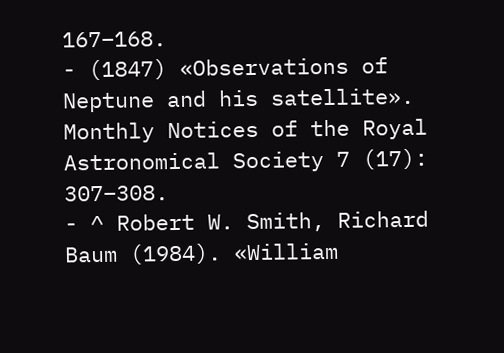167–168.
- (1847) «Observations of Neptune and his satellite». Monthly Notices of the Royal Astronomical Society 7 (17): 307–308.
- ^ Robert W. Smith, Richard Baum (1984). «William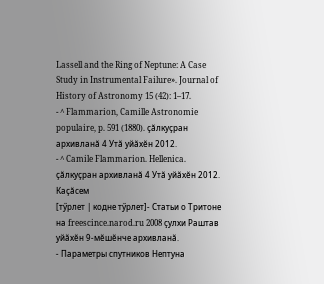Lassell and the Ring of Neptune: A Case Study in Instrumental Failure». Journal of History of Astronomy 15 (42): 1–17.
- ^ Flammarion, Camille Astronomie populaire, p. 591 (1880). çăлкуçран архивланă 4 Утӑ уйӑхӗн 2012.
- ^ Camile Flammarion. Hellenica. çăлкуçран архивланă 4 Утӑ уйӑхӗн 2012.
Каçăсем
[тӳрлет | кодне тӳрлет]- Статьи о Тритоне на freescince.narod.ru 2008 ҫулхи Раштав уйӑхӗн 9-мӗшӗнче архивланӑ.
- Параметры спутников Нептуна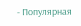- Популярная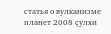статья о вулканизме планет 2008 ҫулхи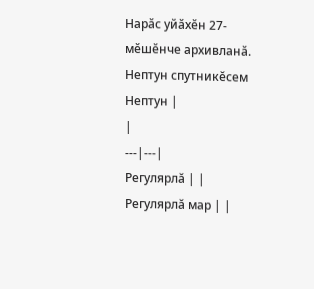Нарӑс уйӑхӗн 27-мӗшӗнче архивланӑ.
Нептун спутникĕсем Нептун |
|
---|---|
Регулярлă | |
Регулярлă мар | |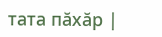тата пăхăр |